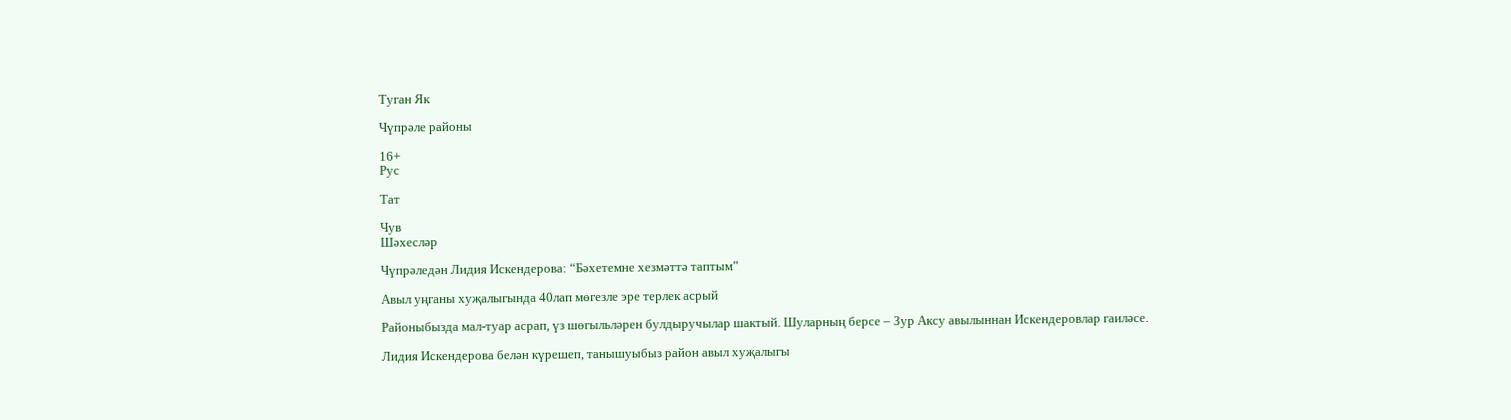Туган Як

Чүпрәле районы

16+
Рус

Тат

Чув
Шәхесләр

Чүпрәледән Лидия Искендерова: “Бәхетемне хезмәттә таптым”

Авыл уңганы хуҗалыгында 40лап мөгезле эре терлек асрый

Районыбызда мал-туар асрап, үз шөгыльләрен булдыручылар шактый. Шуларның берсе – Зур Аксу авылыннан Искендеровлар гаиләсе.

Лидия Искендерова белән күрешеп, танышуыбыз район авыл хуҗалыгы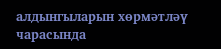алдынгыларын хөрмәтләү чарасында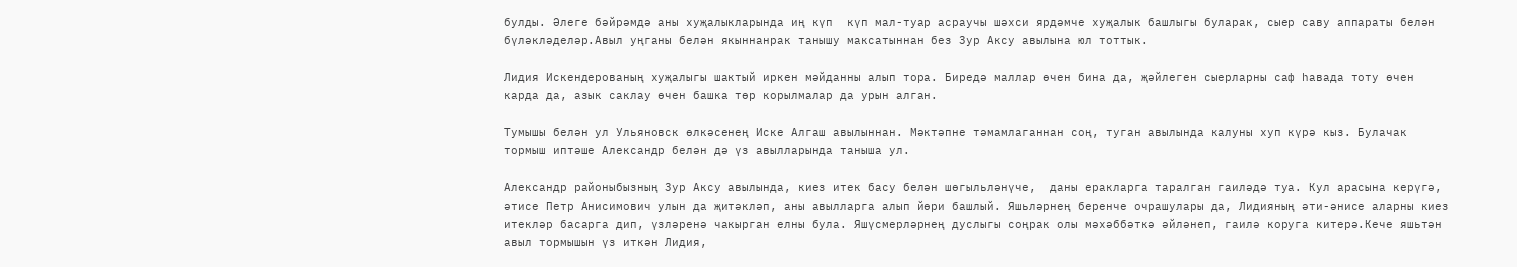булды. Әлеге бәйрәмдә аны хуҗалыкларында иң күп  күп мал-туар асраучы шәхси ярдәмче хуҗалык башлыгы буларак, сыер саву аппараты белән бүләкләделәр.Авыл уңганы белән якыннанрак танышу максатыннан без Зур Аксу авылына юл тоттык.

Лидия Искендерованың хуҗалыгы шактый иркен мәйданны алып тора. Биредә маллар өчен бина да, җәйлеген сыерларны саф һавада тоту өчен карда да, азык саклау өчен башка төр корылмалар да урын алган.

Тумышы белән ул Ульяновск өлкәсенең Иске Алгаш авылыннан. Мәктәпне тәмамлаганнан соң, туган авылында калуны хуп күрә кыз. Булачак тормыш иптәше Александр белән дә үз авылларында таныша ул.

Александр районыбызның Зур Аксу авылында, киез итек басу белән шөгыльләнүче,  даны еракларга таралган гаиләдә туа. Кул арасына керүгә, әтисе Петр Анисимович улын да җитәкләп, аны авылларга алып йөри башлый. Яшьләрнең беренче очрашулары да, Лидияның әти-әнисе аларны киез итекләр басарга дип, үзләренә чакырган елны була. Яшүсмерләрнең дуслыгы соңрак олы мәхәббәткә әйләнеп, гаилә коруга китерә.Кече яшьтән авыл тормышын үз иткән Лидия,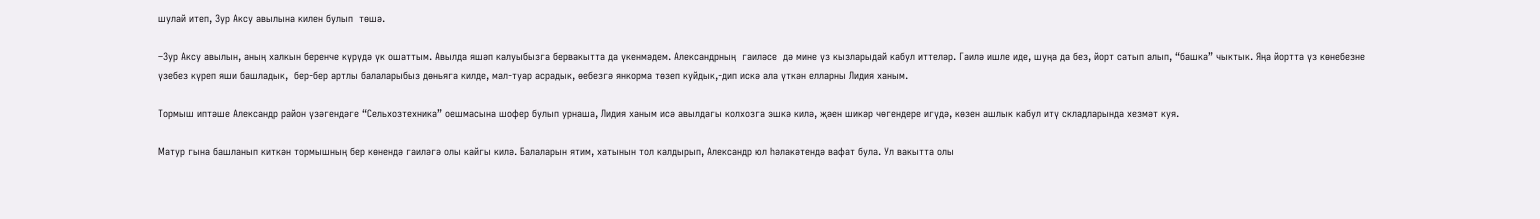шулай итеп, Зур Аксу авылына килен булып  төшә.

–Зур Аксу авылын, аның халкын беренче күрүдә үк ошаттым. Авылда яшәп калуыбызга бервакытта да үкенмәдем. Александрның  гаиләсе  дә мине үз кызларыдай кабул иттеләр. Гаилә ишле иде, шуңа да без, йорт сатып алып, “башка” чыктык. Яңа йортта үз көнебезне үзебез күреп яши башладык,  бер-бер артлы балаларыбыз дөньяга килде, мал-туар асрадык, өебезгә янкорма төзеп куйдык,-дип искә ала үткән елларны Лидия ханым.

Тормыш иптәше Александр район үзәгендәге “Сельхозтехника” оешмасына шофер булып урнаша, Лидия ханым исә авылдагы колхозга эшкә килә, җәен шикәр чөгендере игүдә, көзен ашлык кабул итү складларында хезмәт куя.

Матур гына башланып киткән тормышның бер көнендә гаиләгә олы кайгы килә. Балаларын ятим, хатынын тол калдырып, Александр юл һәлакәтендә вафат була. Ул вакытта олы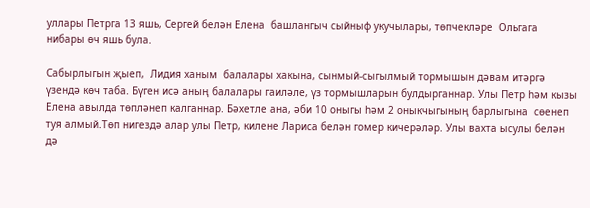уллары Петрга 13 яшь, Сергей белән Елена  башлангыч сыйныф укучылары, төпчекләре  Ольгага нибары өч яшь була.

Сабырлыгын җыеп,  Лидия ханым  балалары хакына, сынмый-сыгылмый тормышын дәвам итәргә үзендә көч таба. Бүген исә аның балалары гаиләле, үз тормышларын булдырганнар. Улы Петр һәм кызы Елена авылда төпләнеп калганнар. Бәхетле ана, әби 10 оныгы һәм 2 оныкчыгының барлыгына  сөенеп туя алмый.Төп нигездә алар улы Петр, килене Лариса белән гомер кичерәләр. Улы вахта ысулы белән дә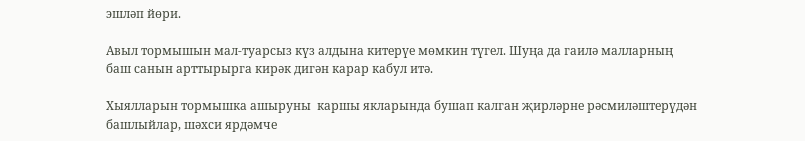эшләп йөри.

Авыл тормышын мал-туарсыз күз алдына китерүе мөмкин түгел. Шуңа да гаилә малларның  баш санын арттырырга кирәк дигән карар кабул итә.

Хыялларын тормышка ашыруны  каршы якларында бушап калган җирләрне рәсмиләштерүдән башлыйлар, шәхси ярдәмче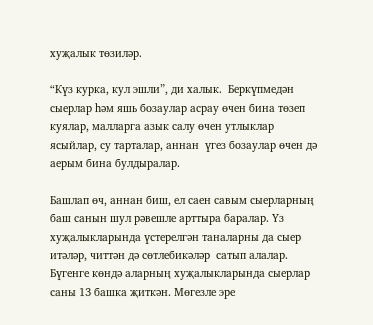хуҗалык төзиләр.

“Күз курка, кул эшли”, ди халык.  Беркүпмедән сыерлар һәм яшь бозаулар асрау өчен бина төзеп куялар, малларга азык салу өчен утлыклар ясыйлар, су тарталар, аннан  үгез бозаулар өчен дә аерым бина булдыралар.

Башлап өч, аннан биш, ел саен савым сыерларның баш санын шул рәвешле арттыра баралар. Үз хуҗалыкларында үстерелгән таналарны да сыер итәләр, читтән дә сөтлебикәләр  сатып алалар. Бүгенге көндә аларның хуҗалыкларында сыерлар саны 13 башка җиткән. Мөгезле эре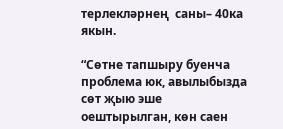терлекләрнең  саны– 40ка якын.

“Сөтне тапшыру буенча проблема юк, авылыбызда сөт җыю эше оештырылган, көн саен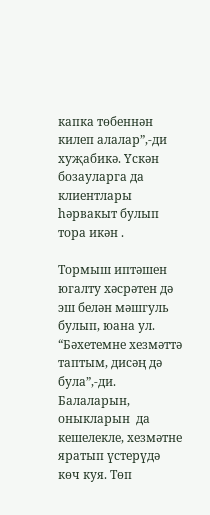капка төбеннән килеп алалар”,-ди хуҗабикә. Үскән бозауларга да  клиентлары һәрвакыт булып тора икән .

Тормыш иптәшен югалту хәсрәтен дә эш белән мәшгуль булып, юана ул. “Бәхетемне хезмәттә таптым, дисәң дә була”,-ди.  Балаларын, оныкларын  да кешелекле, хезмәтне яратып үстерүдә көч куя. Төп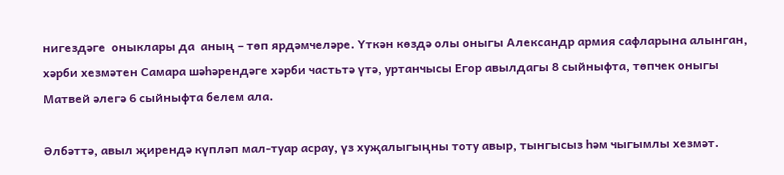нигездәге  оныклары да  аның – төп ярдәмчеләре. Үткән көздә олы оныгы Александр армия сафларына алынган, хәрби хезмәтен Самара шәһәрендәге хәрби частьтә үтә, уртанчысы Егор авылдагы 8 сыйныфта, төпчек оныгы Матвей әлегә 6 сыйныфта белем ала.

Әлбәттә, авыл җирендә күпләп мал-туар асрау, үз хуҗалыгыңны тоту авыр, тынгысыз һәм чыгымлы хезмәт.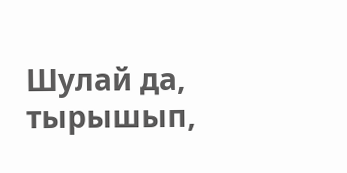Шулай да, тырышып,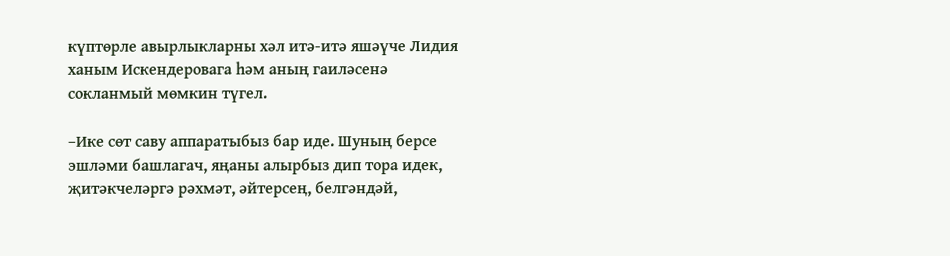күптөрле авырлыкларны хәл итә-итә яшәүче Лидия ханым Искендеровага һәм аның гаиләсенә  сокланмый мөмкин түгел.

–Ике сөт саву аппаратыбыз бар иде. Шуның берсе эшләми башлагач, яңаны алырбыз дип тора идек, җитәкчеләргә рәхмәт, әйтерсең, белгәндәй,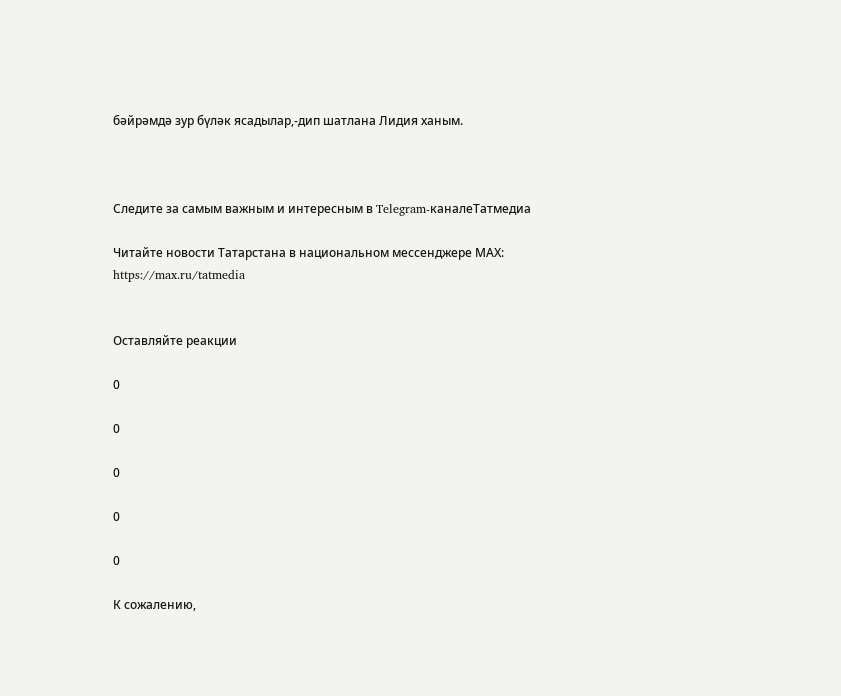бәйрәмдә зур бүләк ясадылар,-дип шатлана Лидия ханым.



Следите за самым важным и интересным в Telegram-каналеТатмедиа

Читайте новости Татарстана в национальном мессенджере MАХ: https://max.ru/tatmedia


Оставляйте реакции

0

0

0

0

0

К сожалению,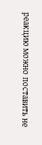реакцию можно поставить не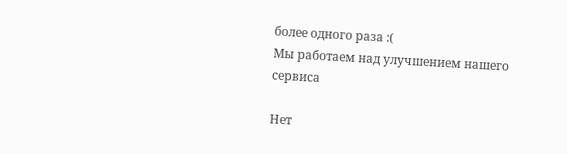более одного раза :(
Мы работаем над улучшением нашего сервиса

Нет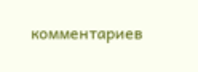комментариев